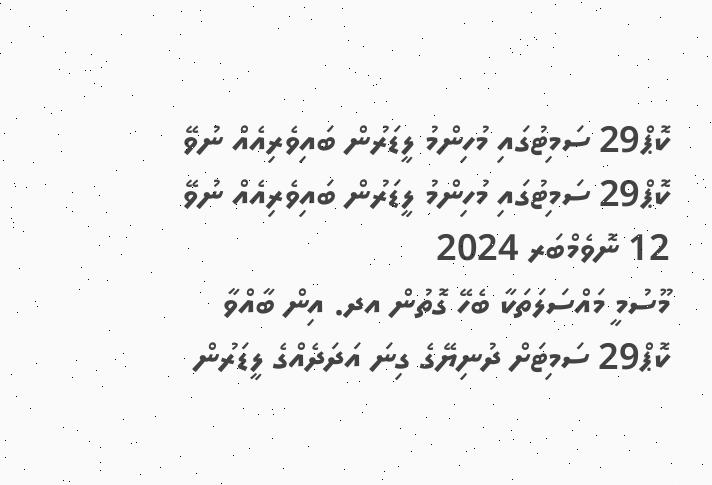ކޮޕް29 ސަމިޓުގައި މުހިންމު ލީޑަރުން ބައިވެރިއެއް ނުވޭ
ކޮޕް29 ސަމިޓުގައި މުހިންމު ލީޑަރުން ބައިވެރިއެއް ނުވޭ
12 ނޮވެމްބަރ 2024
މޫސުމީ މައްސަލަތަކާ ބެހޭ ގޮތުން އދ. އިން ބާއްވާ ކޮޕް29 ސަމިޓަށް ދުނިޔޭގެ ގިނަ އަދަދެއްގެ ލީޑަރުން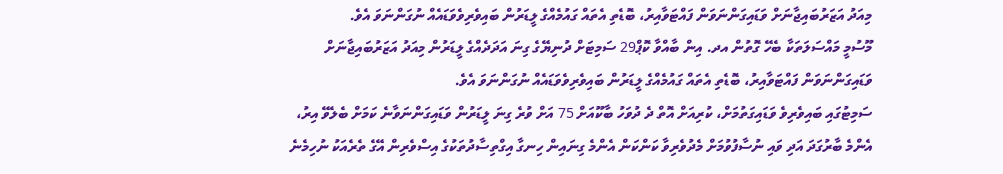މިއަދު އަޒަރުބައިޖާނަށް ވަޑައިގަންނަވަން ފައްޓަވާއިރު، ބޮޑެތި އެތައް ގައުމެއްގެ ލީޑަރުން ބައިވެރިވެވަޑައެއް ނުގަންނަވަ އެވެ.
މޫސުމީ މައްސަލަތަކާ ބެހޭ ގޮތުން އދ. އިން ބާއްވާ ކޮޕް29 ސަމިޓަށް ދުނިޔޭގެ ގިނަ އަދަދެއްގެ ލީޑަރުން މިއަދު އަޒަރުބައިޖާނަށް ވަޑައިގަންނަވަން ފައްޓަވާއިރު، ބޮޑެތި އެތައް ގައުމެއްގެ ލީޑަރުން ބައިވެރިވެވަޑައެއް ނުގަންނަވަ އެވެ.
ސަމިޓުގައި ބައިވެރިވެ ވަޑައިގަތުމަށް، ކުރިއަށް އޮތް ދެ ދުވަހު ބާކޫއަށް 75 އަށް ވުރެ ގިނަ ލީޑަރުން ވަޑައިގަންނަވާނެ ކަމަށް ބެލެވޭ އިރު، އެންމެ ބާރުގަދަ އަދި ވައި ނުސާފުވުމަށް މެދުވެރިވާ ކަންކަން އެންމެ ގިނައިން ހިނގާ އިގްތިސާދުތަކުގެ އިސްވެރިން އޭގެ ތެރެއަކު ނުހިމެނެ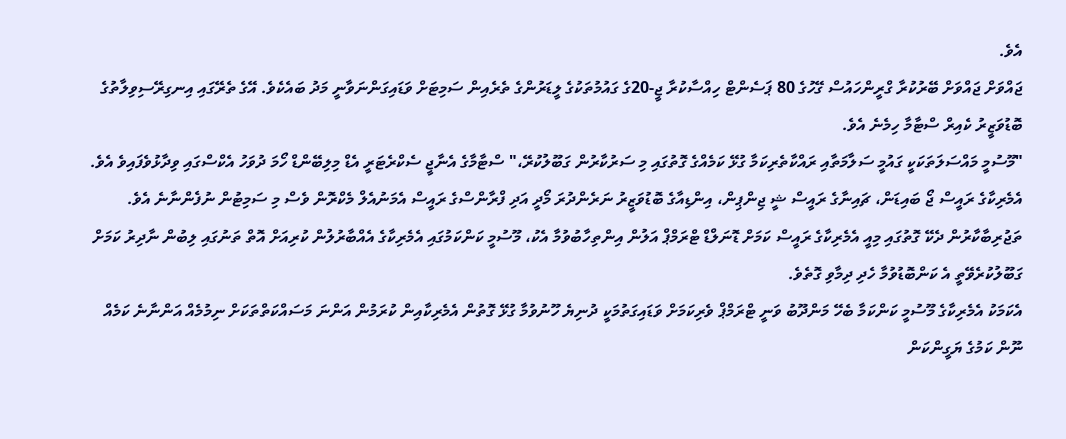އެވެ.
ޖައްވަށް ޖައްވަށް ބޭރުކުރާ ގްރީންހައުސް ގޭހުގެ 80 ޕަސެންޓް ހިއްސާކުރާ ޖީ-20ގެ ގައުމުތަކުގެ ލީޑަރުންގެ ތެރެއިން ސަމިޓަށް ވަޑައިގަންނަވާނީ މަދު ބައެކެވެ. އޭގެ ތެރޭގައި އިނގިރޭސިވިލާތުގެ ބޮޑުވަޒީރު ކެއިރް ސްޓާމާ ހިމެނެ އެވެ.
"މޫސުމީ މައްސަލަތަކަކީ ގައުމީ ސަލާމަތާއި ރައްކާތެރިކަމާ ގުޅޭ ކަމެއްގެ ގޮތުގައި މި ސަރުކާރުން ގަބޫލުކުރޭ،" ސްޓާމާގެ އެނާޖީ ސެކްރެޓަރީ އެޑް މިލިބޭންޑް ހޯމަ ދުވަހު އެކްސްގައި ވިދާޅުވެފައިވެ އެވެ.
އެމެރިކާގެ ރައީސް ޖޯ ބައިޑަން، ޗައިނާގެ ރައީސް ޝީ ޖިންޕިން، އިންޑިއާގެ ބޮޑުވަޒީރު ނަރެންދުރަ މޯދީ އަދި ފްރާންސްގެ ރައީސް އެމަނުއެލް މެކްރޮން ވެސް މި ސަމިޓުން ނުފެންނާނެ އެވެ. ތަޖުރިބާކާރުން ދެކޭ ގޮތުގައި މިއީ އެމެރިކާގެ ރައީސް ކަމަށް ޑޮނަލްޑް ޓްރަމްޕް އަލުން އިންތިހާބުވުމާ އެކު، މޫސުމީ ކަންކަމުގައި އެމެރިކާގެ އެއްބާރުލުން ކުރިއަށް އޮތް ތަނުގައި ލިބުން ނާދިރު ކަމަށް ގަބޫލުކުރެވޭތީ އެ ކަންބޮޑުވުމާ ހެދި ދިމާވި ގޮތެވެ.
އެކަމަކު އެމެރިކާގެ މޫސުމީ ކަންކަމާ ބެހޭ މަންދޫބު ވަނީ ޓްރަމްޕް ވެރިކަމަށް ވަޑައިގަތުމަކީ ދުނިޔެ ހޫނުވުމާ ގުޅޭ ގޮތުން އެމެރިކާއިން ކުރަމުން އަންނަ މަސައްކަތްތަކަށް ނިމުމެއް އަންނާނެ ކަމެއް ނޫން ކަމުގެ ޔަގީންކަން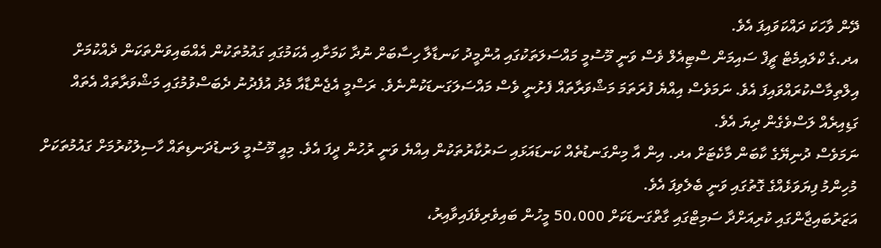ދޭން ވާހަކަ ދައްކަވައިފަ އެވެ.
އދ.ގެ ކްލައިމެޓް ޗީފް ސައިމަން ސްޓިއެލް ވެސް ވަނީ މޫސުމީ މައްސަލަތަކުގައި އުންމީދު ކަނޑާލާ ހިސާބަށް ނުދާ ކަމަށާއި އެކަމުގައި ގައުމުތަކުން އެއްބައިވަންތަކަން ދެއްކުމަށް އިލްތިމާސްކުރައްވައިފަ އެވެ. ނަމަވެސް އިއްޔެ ފުރަތަމަ މަޝްވަރާތައް ފެށުނީ ވެސް މައްސަލަގަނޑަކުންނެވެ. ރަސްމީ އެޖެންޑާއާ މެދު އުފެދުނު ދެބަސްވުމުގައި މަޝްވަރާތައް އެތައް ގަޑިއިރެއް ލަސްވެގެން ދިޔަ އެވެ.
ނަމަވެސް ދުނިޔޭގެ ކާބަން މާކެޓަށް އދ. އިން އާ މިންގަނޑުތެއް ކަނޑައަޅައި ސަރުކާރުތަކުން އިއްޔެ ވަނީ ރުހުން ދީފަ އެވެ. މިއީ މޫސުމީ ލަނޑުދަނޑިތައް ހާސިލުކުރުމަށް ގައުމުތަކަށް މުހިންމު ފިޔަވަޅެއްގެ ގޮތުގައި ވަނީ ބެލެވިފަ އެވެ.
އަޒަރުބައިޖާންގައި ކުރިއަށްދާ ސަމިޓްގައި ގާތްގަނޑަކަށް 50،000 މީހުން ބައިވެރިވެފައިވާއިރު،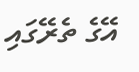އޭގެ ތެރޭގައި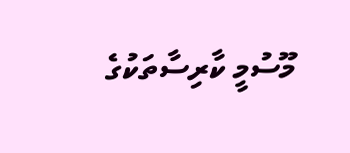މޫސުމީ ކާރިސާތަކުގެ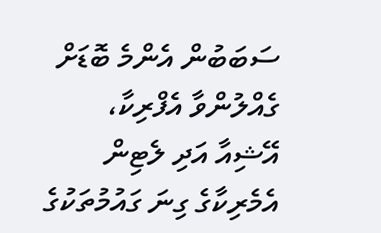ސަބަބުން އެންމެ ބޮޑަށް ގެއްލުންވާ އެފްރިކާ، އޭޝިއާ އަދި ލެޓިން އެމެރިކާގެ ގިނަ ގައުމުތަކުގެ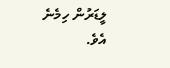ލީޑަރުން ހިމެނެ އެވެ.